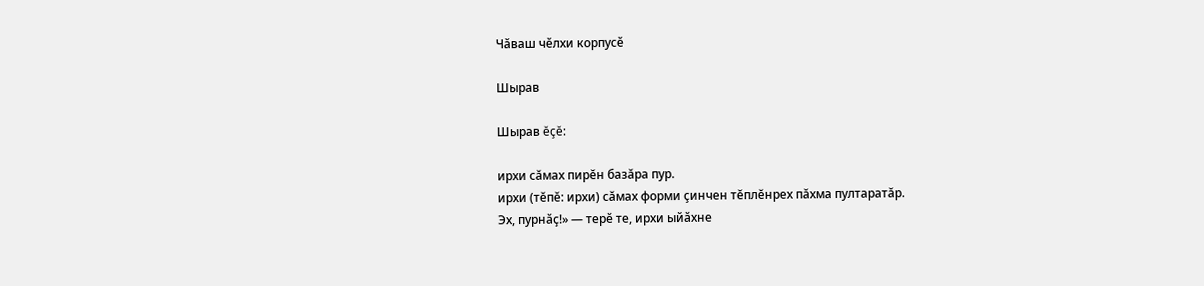Чӑваш чӗлхи корпусӗ

Шырав

Шырав ĕçĕ:

ирхи сăмах пирĕн базăра пур.
ирхи (тĕпĕ: ирхи) сăмах форми çинчен тĕплĕнрех пăхма пултаратăр.
Эх, пурнӑҫ!» — терӗ те, ирхи ыйӑхне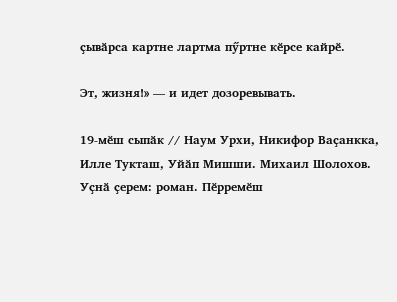ҫывӑрса картне лартма пӳртне кӗрсе кайрӗ.

Эт, жизня!» — и идет дозоревывать.

19-мӗш сыпӑк // Наум Урхи, Никифор Ваҫанкка, Илле Тукташ, Уйӑп Мишши. Михаил Шолохов. Уҫнӑ ҫерем: роман. Пӗрремӗш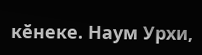кӗнеке. Наум Урхи,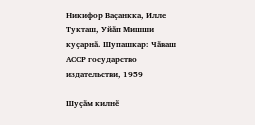Никифор Ваҫанкка, Илле Тукташ, Уйӑп Мишши куҫарнӑ. Шупашкар: Чӑваш АССР государство издательстви, 1959

Шуҫӑм килнӗ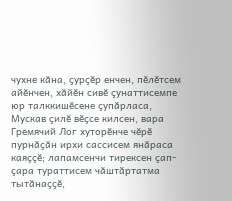чухне кӑна, ҫурҫӗр енчен, пӗлӗтсем айӗнчен, хӑйӗн сивӗ ҫунаттисемпе юр талккишӗсене ҫупӑрласа, Мускав ҫилӗ вӗҫсе килсен, вара Гремячий Лог хуторӗнче чӗрӗ пурнӑҫӑн ирхи сассисем янӑраса каяҫҫӗ; лапамсенчи тирексен ҫап-ҫара тураттисем чӑштӑртатма тытӑнаҫҫӗ,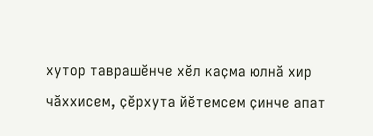хутор таврашӗнче хӗл каҫма юлнӑ хир чӑххисем, ҫӗрхута йӗтемсем ҫинче апат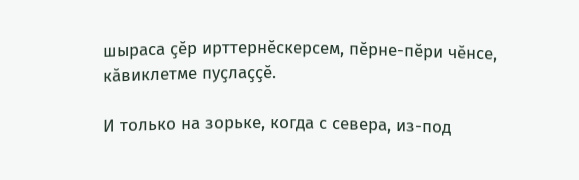шыраса ҫӗр ирттернӗскерсем, пӗрне-пӗри чӗнсе, кӑвиклетме пуҫлаҫҫӗ.

И только на зорьке, когда с севера, из-под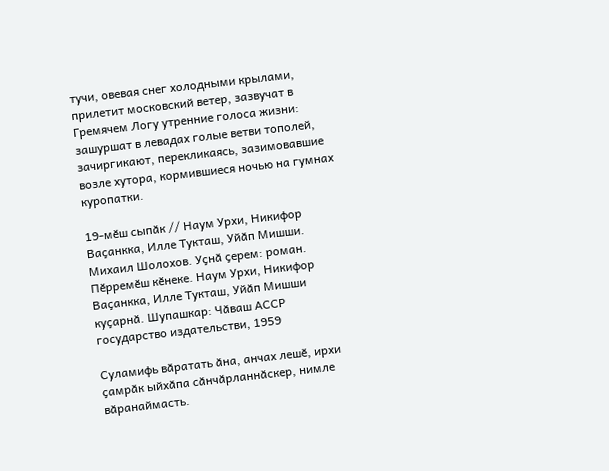тучи, овевая снег холодными крылами, прилетит московский ветер, зазвучат в Гремячем Логу утренние голоса жизни: зашуршат в левадах голые ветви тополей, зачиргикают, перекликаясь, зазимовавшие возле хутора, кормившиеся ночью на гумнах куропатки.

19-мӗш сыпӑк // Наум Урхи, Никифор Ваҫанкка, Илле Тукташ, Уйӑп Мишши. Михаил Шолохов. Уҫнӑ ҫерем: роман. Пӗрремӗш кӗнеке. Наум Урхи, Никифор Ваҫанкка, Илле Тукташ, Уйӑп Мишши куҫарнӑ. Шупашкар: Чӑваш АССР государство издательстви, 1959

Суламифь вӑратать ӑна, анчах лешӗ, ирхи ҫамрӑк ыйхӑпа сӑнчӑрланнӑскер, нимле вӑранаймасть.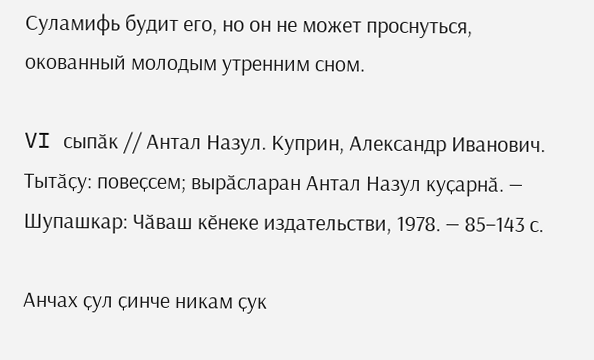Суламифь будит его, но он не может проснуться, окованный молодым утренним сном.

VI сыпӑк // Антал Назул. Куприн, Александр Иванович. Тытӑҫу: повеҫсем; вырӑсларан Антал Назул куҫарнӑ. — Шупашкар: Чӑваш кӗнеке издательстви, 1978. — 85–143 с.

Анчах ҫул ҫинче никам ҫук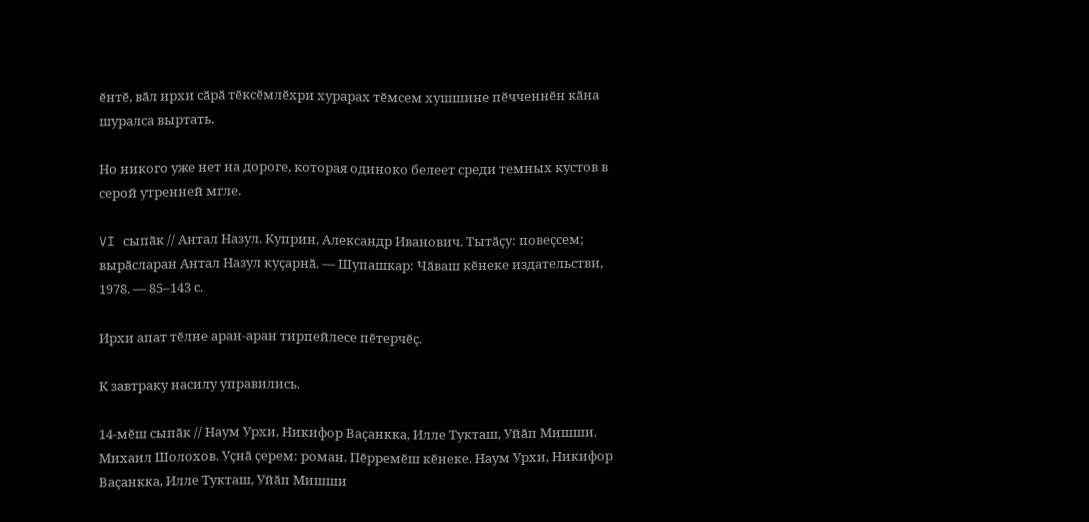ӗнтӗ, вӑл ирхи сӑрӑ тӗксӗмлӗхри хурарах тӗмсем хушшине пӗчченнӗн кӑна шуралса выртать.

Но никого уже нет на дороге, которая одиноко белеет среди темных кустов в серой утренней мгле.

VI сыпӑк // Антал Назул. Куприн, Александр Иванович. Тытӑҫу: повеҫсем; вырӑсларан Антал Назул куҫарнӑ. — Шупашкар: Чӑваш кӗнеке издательстви, 1978. — 85–143 с.

Ирхи апат тӗлне аран-аран тирпейлесе пӗтерчӗҫ.

К завтраку насилу управились.

14-мӗш сыпӑк // Наум Урхи, Никифор Ваҫанкка, Илле Тукташ, Уйӑп Мишши. Михаил Шолохов. Уҫнӑ ҫерем: роман. Пӗрремӗш кӗнеке. Наум Урхи, Никифор Ваҫанкка, Илле Тукташ, Уйӑп Мишши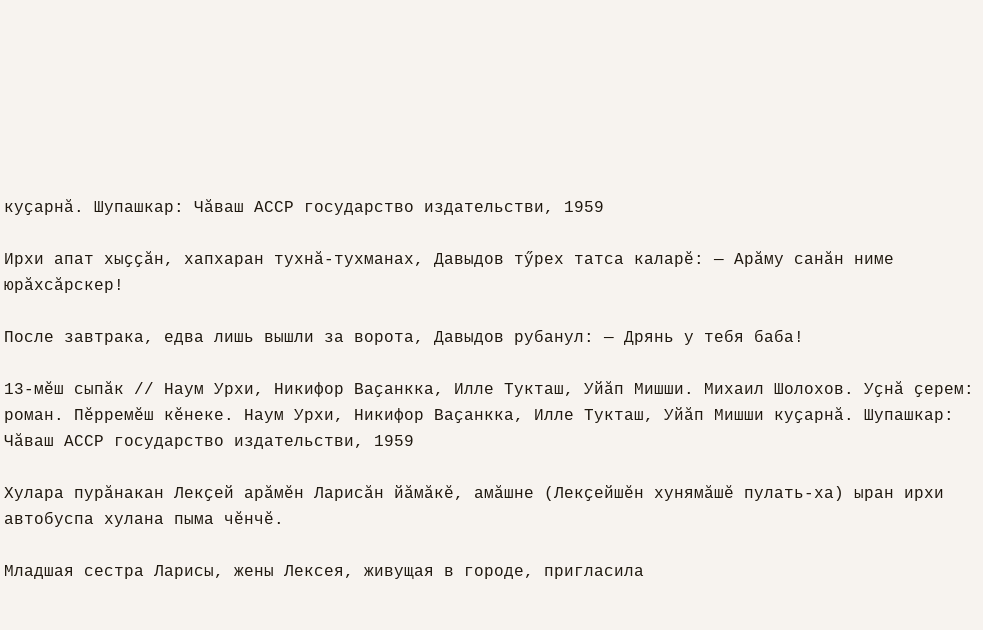куҫарнӑ. Шупашкар: Чӑваш АССР государство издательстви, 1959

Ирхи апат хыҫҫӑн, хапхаран тухнӑ-тухманах, Давыдов тӳрех татса каларӗ: — Арӑму санӑн ниме юрӑхсӑрскер!

После завтрака, едва лишь вышли за ворота, Давыдов рубанул: — Дрянь у тебя баба!

13-мӗш сыпӑк // Наум Урхи, Никифор Ваҫанкка, Илле Тукташ, Уйӑп Мишши. Михаил Шолохов. Уҫнӑ ҫерем: роман. Пӗрремӗш кӗнеке. Наум Урхи, Никифор Ваҫанкка, Илле Тукташ, Уйӑп Мишши куҫарнӑ. Шупашкар: Чӑваш АССР государство издательстви, 1959

Хулара пурӑнакан Лекҫей арӑмӗн Ларисӑн йӑмӑкӗ, амӑшне (Лекҫейшӗн хунямӑшӗ пулать-ха) ыран ирхи автобуспа хулана пыма чӗнчӗ.

Младшая сестра Ларисы, жены Лексея, живущая в городе, пригласила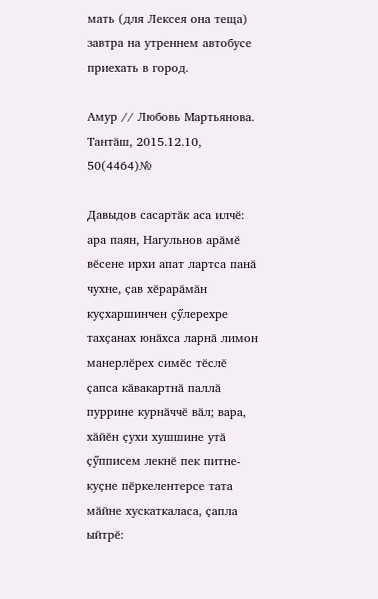мать (для Лексея она теща) завтра на утреннем автобусе приехать в город.

Амур // Любовь Мартьянова. Тантӑш, 2015.12.10, 50(4464)№

Давыдов сасартӑк аса илчӗ: ара паян, Нагульнов арӑмӗ вӗсене ирхи апат лартса панӑ чухне, ҫав хӗрарӑмӑн куҫхаршинчен ҫӳлерехре тахҫанах юнӑхса ларнӑ лимон манерлӗрех симӗс тӗслӗ ҫапса кӑвакартнӑ паллӑ пуррине курнӑччӗ вӑл; вара, хӑйӗн ҫухи хушшине утӑ ҫӳпписем лекнӗ пек питне-куҫне пӗркелентерсе тата мӑйне хускаткаласа, ҫапла ыйтрӗ: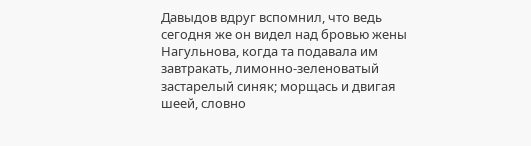Давыдов вдруг вспомнил, что ведь сегодня же он видел над бровью жены Нагульнова, когда та подавала им завтракать, лимонно-зеленоватый застарелый синяк; морщась и двигая шеей, словно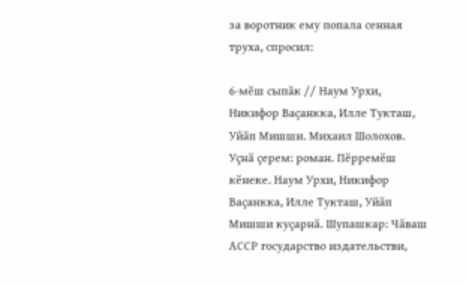за воротник ему попала сенная труха, спросил:

6-мӗш сыпӑк // Наум Урхи, Никифор Ваҫанкка, Илле Тукташ, Уйӑп Мишши. Михаил Шолохов. Уҫнӑ ҫерем: роман. Пӗрремӗш кӗнеке. Наум Урхи, Никифор Ваҫанкка, Илле Тукташ, Уйӑп Мишши куҫарнӑ. Шупашкар: Чӑваш АССР государство издательстви,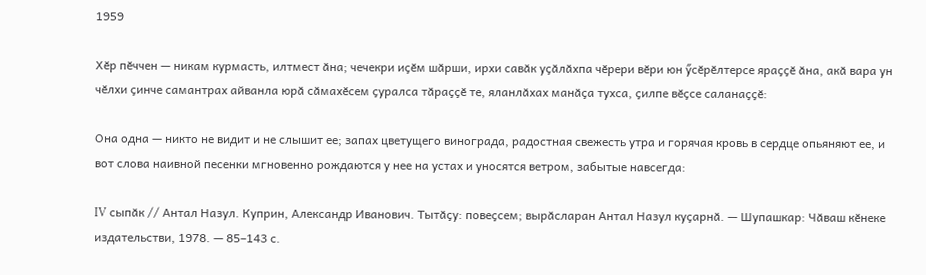1959

Хӗр пӗччен — никам курмасть, илтмест ӑна; чечекри иҫӗм шӑрши, ирхи савӑк уҫӑлӑхпа чӗрери вӗри юн ӳсӗрӗлтерсе яраҫҫӗ ӑна, акӑ вара ун чӗлхи ҫинче самантрах айванла юрӑ сӑмахӗсем ҫуралса тӑраҫҫӗ те, яланлӑхах манӑҫа тухса, ҫилпе вӗҫсе саланаҫҫӗ:

Она одна — никто не видит и не слышит ее; запах цветущего винограда, радостная свежесть утра и горячая кровь в сердце опьяняют ее, и вот слова наивной песенки мгновенно рождаются у нее на устах и уносятся ветром, забытые навсегда:

IV сыпӑк // Антал Назул. Куприн, Александр Иванович. Тытӑҫу: повеҫсем; вырӑсларан Антал Назул куҫарнӑ. — Шупашкар: Чӑваш кӗнеке издательстви, 1978. — 85–143 с.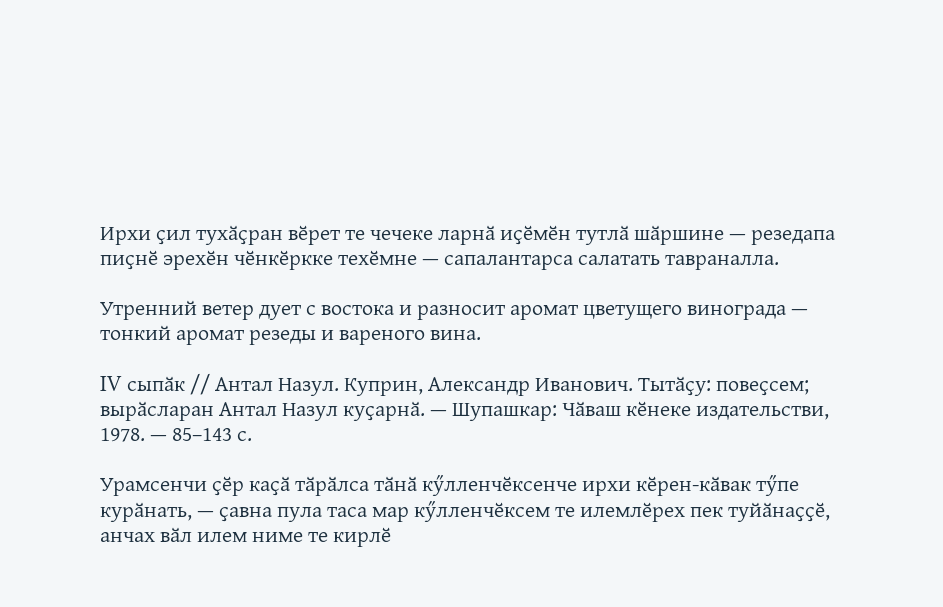Ирхи ҫил тухӑҫран вӗрет те чечеке ларнӑ иҫӗмӗн тутлӑ шӑршине — резедапа пиҫнӗ эрехӗн чӗнкӗркке техӗмне — сапалантарса салатать тавраналла.

Утренний ветер дует с востока и разносит аромат цветущего винограда — тонкий аромат резеды и вареного вина.

IV сыпӑк // Антал Назул. Куприн, Александр Иванович. Тытӑҫу: повеҫсем; вырӑсларан Антал Назул куҫарнӑ. — Шупашкар: Чӑваш кӗнеке издательстви, 1978. — 85–143 с.

Урамсенчи ҫӗр каҫӑ тӑрӑлса тӑнӑ кӳлленчӗксенче ирхи кӗрен-кӑвак тӳпе курӑнать, — ҫавна пула таса мар кӳлленчӗксем те илемлӗрех пек туйӑнаҫҫӗ, анчах вӑл илем ниме те кирлӗ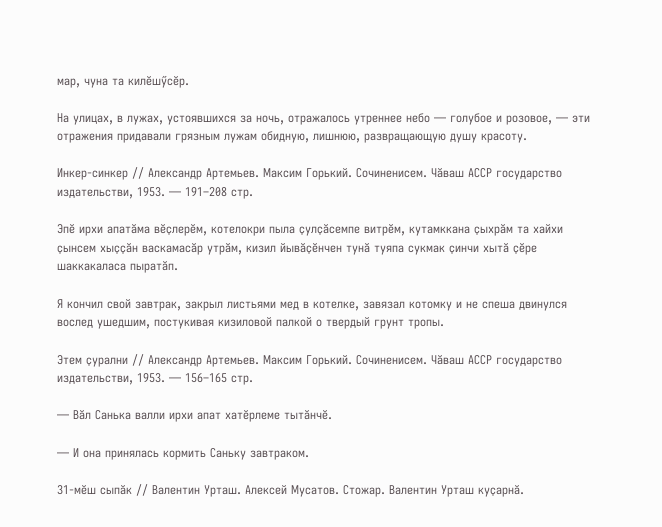мар, чуна та килӗшӳсӗр.

На улицах, в лужах, устоявшихся за ночь, отражалось утреннее небо — голубое и розовое, — эти отражения придавали грязным лужам обидную, лишнюю, развращающую душу красоту.

Инкер-синкер // Александр Артемьев. Максим Горький. Сочиненисем. Чӑваш АССР государство издательстви, 1953. — 191–208 стр.

Эпӗ ирхи апатӑма вӗҫлерӗм, котелокри пыла ҫулҫӑсемпе витрӗм, кутамккана ҫыхрӑм та хайхи ҫынсем хыҫҫӑн васкамасӑр утрӑм, кизил йывӑҫӗнчен тунӑ туяпа сукмак ҫинчи хытӑ ҫӗре шаккакаласа пыратӑп.

Я кончил свой завтрак, закрыл листьями мед в котелке, завязал котомку и не спеша двинулся вослед ушедшим, постукивая кизиловой палкой о твердый грунт тропы.

Этем ҫурални // Александр Артемьев. Максим Горький. Сочиненисем. Чӑваш АССР государство издательстви, 1953. — 156–165 стр.

— Вӑл Санька валли ирхи апат хатӗрлеме тытӑнчӗ.

— И она принялась кормить Саньку завтраком.

31-мӗш сыпӑк // Валентин Урташ. Алексей Мусатов. Стожар. Валентин Урташ куҫарнӑ.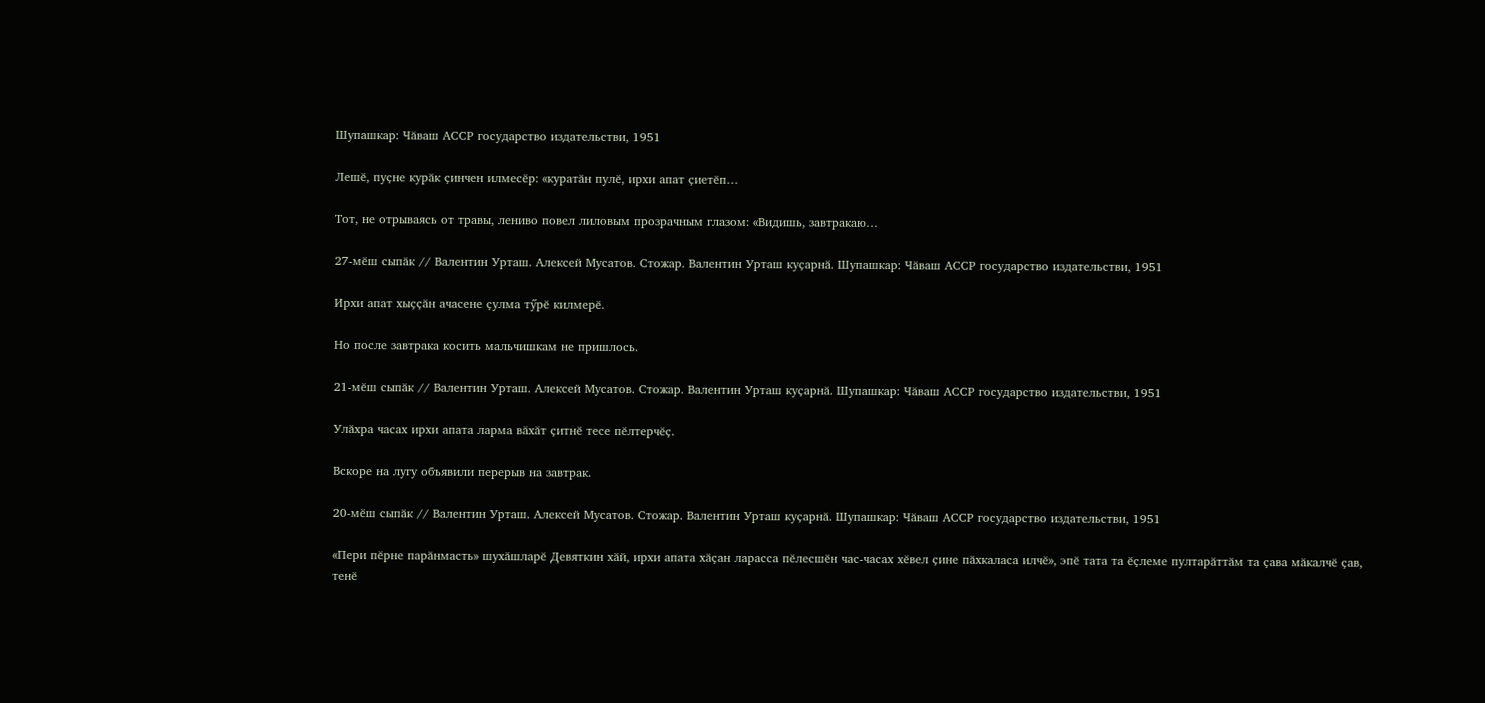Шупашкар: Чӑваш АССР государство издательстви, 1951

Лешӗ, пуҫне курӑк ҫинчен илмесӗр: «куратӑн пулӗ, ирхи апат ҫиетӗп…

Тот, не отрываясь от травы, лениво повел лиловым прозрачным глазом: «Видишь, завтракаю…

27-мӗш сыпӑк // Валентин Урташ. Алексей Мусатов. Стожар. Валентин Урташ куҫарнӑ. Шупашкар: Чӑваш АССР государство издательстви, 1951

Ирхи апат хыҫҫӑн ачасене ҫулма тӳрӗ килмерӗ.

Но после завтрака косить мальчишкам не пришлось.

21-мӗш сыпӑк // Валентин Урташ. Алексей Мусатов. Стожар. Валентин Урташ куҫарнӑ. Шупашкар: Чӑваш АССР государство издательстви, 1951

Улӑхра часах ирхи апата ларма вӑхӑт ҫитнӗ тесе пӗлтерчӗҫ.

Вскоре на лугу объявили перерыв на завтрак.

20-мӗш сыпӑк // Валентин Урташ. Алексей Мусатов. Стожар. Валентин Урташ куҫарнӑ. Шупашкар: Чӑваш АССР государство издательстви, 1951

«Пери пӗрне парӑнмасть» шухӑшларӗ Девяткин хӑй, ирхи апата хӑҫан ларасса пӗлесшӗн час-часах хӗвел ҫине пӑхкаласа илчӗ», эпӗ тата та ӗҫлеме пултарӑттӑм та ҫава мӑкалчӗ ҫав, тенӗ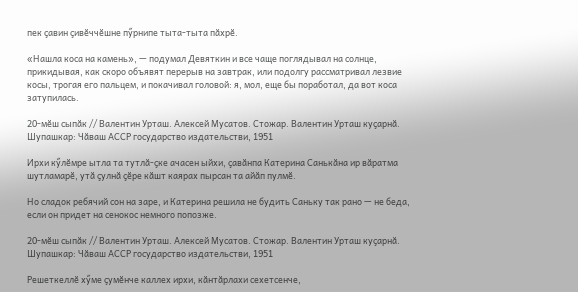пек ҫавин ҫивӗччӗшне пӳрнипе тыта-тыта пӑхрӗ.

«Нашла коса на камень», — подумал Девяткин и все чаще поглядывал на солнце, прикидывая, как скоро объявят перерыв на завтрак, или подолгу рассматривал лезвие косы, трогая его пальцем, и покачивал головой: я, мол, еще бы поработал, да вот коса затупилась.

20-мӗш сыпӑк // Валентин Урташ. Алексей Мусатов. Стожар. Валентин Урташ куҫарнӑ. Шупашкар: Чӑваш АССР государство издательстви, 1951

Ирхи кӳлӗмре ытла та тутлӑ-ҫке ачасен ыйхи, ҫавӑнпа Катерина Санькӑна ир вӑратма шутламарӗ, утӑ ҫулнӑ ҫӗре кӑшт каярах пырсан та айӑп пулмӗ.

Но сладок ребячий сон на заре, и Катерина решила не будить Саньку так рано — не беда, если он придет на сенокос немного попозже.

20-мӗш сыпӑк // Валентин Урташ. Алексей Мусатов. Стожар. Валентин Урташ куҫарнӑ. Шупашкар: Чӑваш АССР государство издательстви, 1951

Решеткеллӗ хӳме ҫумӗнче каллех ирхи, кӑнтӑрлахи сехетсенче,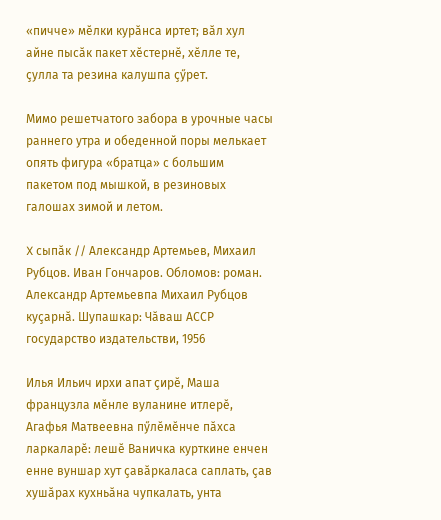«пичче» мӗлки курӑнса иртет; вӑл хул айне пысӑк пакет хӗстернӗ, хӗлле те, ҫулла та резина калушпа ҫӳрет.

Мимо решетчатого забора в урочные часы раннего утра и обеденной поры мелькает опять фигура «братца» с большим пакетом под мышкой, в резиновых галошах зимой и летом.

X сыпӑк // Александр Артемьев, Михаил Рубцов. Иван Гончаров. Обломов: роман. Александр Артемьевпа Михаил Рубцов куҫарнӑ. Шупашкар: Чӑваш АССР государство издательстви, 1956

Илья Ильич ирхи апат ҫирӗ, Маша французла мӗнле вуланине итлерӗ, Агафья Матвеевна пӳлӗмӗнче пӑхса ларкаларӗ: лешӗ Ваничка курткине енчен енне вуншар хут ҫавӑркаласа саплать, ҫав хушӑрах кухньӑна чупкалать, унта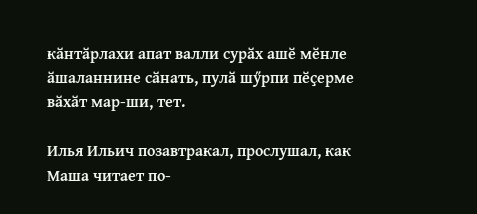кӑнтӑрлахи апат валли сурӑх ашӗ мӗнле ӑшаланнине сӑнать, пулӑ шӳрпи пӗҫерме вӑхӑт мар-ши, тет.

Илья Ильич позавтракал, прослушал, как Маша читает по-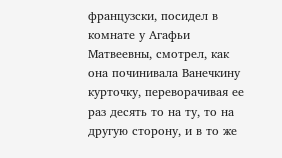французски, посидел в комнате у Агафьи Матвеевны, смотрел, как она починивала Ванечкину курточку, переворачивая ее раз десять то на ту, то на другую сторону, и в то же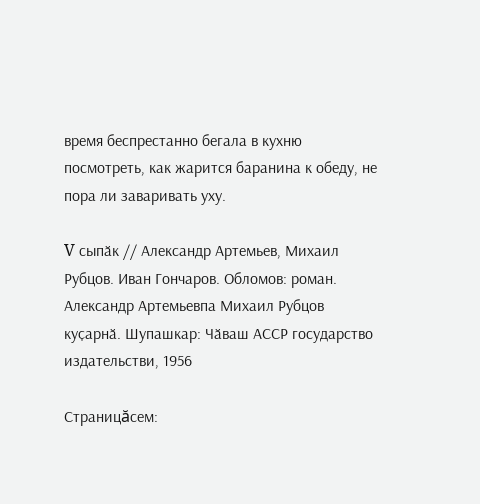время беспрестанно бегала в кухню посмотреть, как жарится баранина к обеду, не пора ли заваривать уху.

V сыпӑк // Александр Артемьев, Михаил Рубцов. Иван Гончаров. Обломов: роман. Александр Артемьевпа Михаил Рубцов куҫарнӑ. Шупашкар: Чӑваш АССР государство издательстви, 1956

Страницăсем: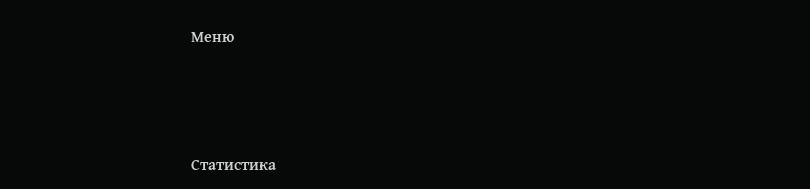Меню



Статистика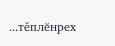...тĕплӗнрех